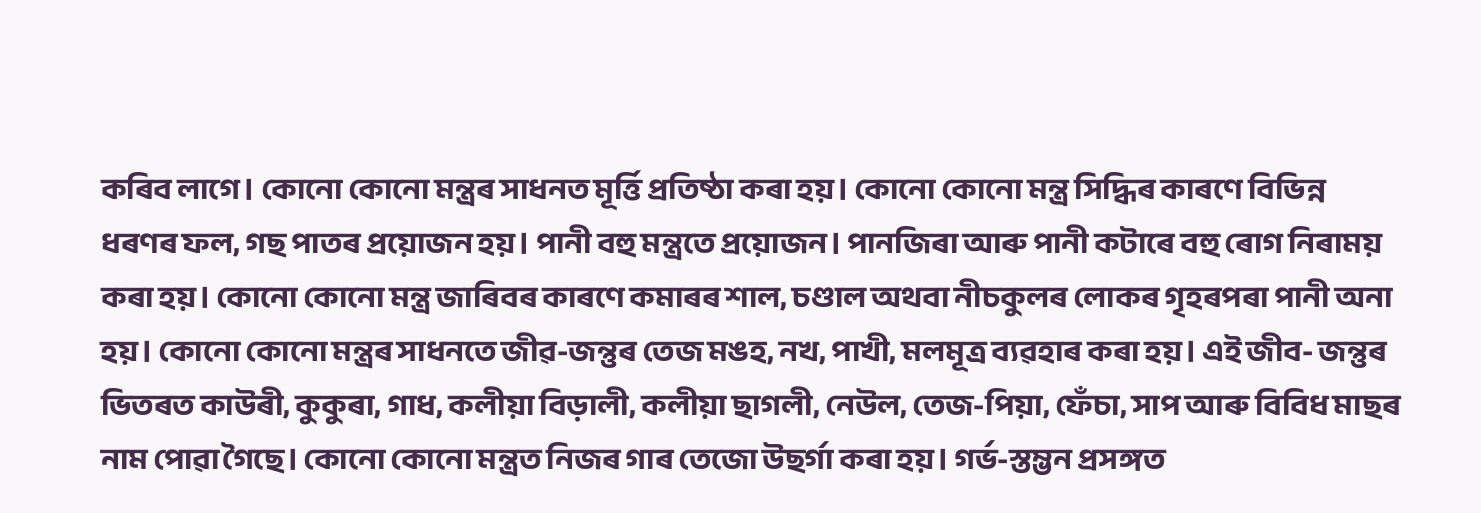কৰিব লাগে। কোনো কোনো মন্ত্ৰৰ সাধনত মূৰ্ত্তি প্ৰতিষ্ঠা কৰা হয়। কোনো কোনো মন্ত্ৰ সিদ্ধিৰ কাৰণে বিভিন্ন ধৰণৰ ফল, গছ পাতৰ প্ৰয়োজন হয়। পানী বহু মন্ত্ৰতে প্ৰয়োজন। পানজিৰা আৰু পানী কটাৰে বহু ৰোগ নিৰাময় কৰা হয়। কোনো কোনো মন্ত্ৰ জাৰিবৰ কাৰণে কমাৰৰ শাল, চণ্ডাল অথবা নীচকুলৰ লোকৰ গৃহৰপৰা পানী অনা হয়। কোনো কোনো মন্ত্ৰৰ সাধনতে জীৱ-জন্তুৰ তেজ মঙহ, নখ, পাখী, মলমূত্ৰ ব্যৱহাৰ কৰা হয়। এই জীব- জন্তুৰ ভিতৰত কাউৰী, কুকুৰা, গাধ, কলীয়া বিড়ালী, কলীয়া ছাগলী, নেউল, তেজ-পিয়া, ফেঁচা, সাপ আৰু বিবিধ মাছৰ নাম পোৱা গৈছে। কোনো কোনো মন্ত্ৰত নিজৰ গাৰ তেজো উছৰ্গা কৰা হয়। গৰ্ভ-স্তম্ভন প্ৰসঙ্গত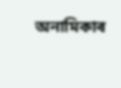অনামিকাৰ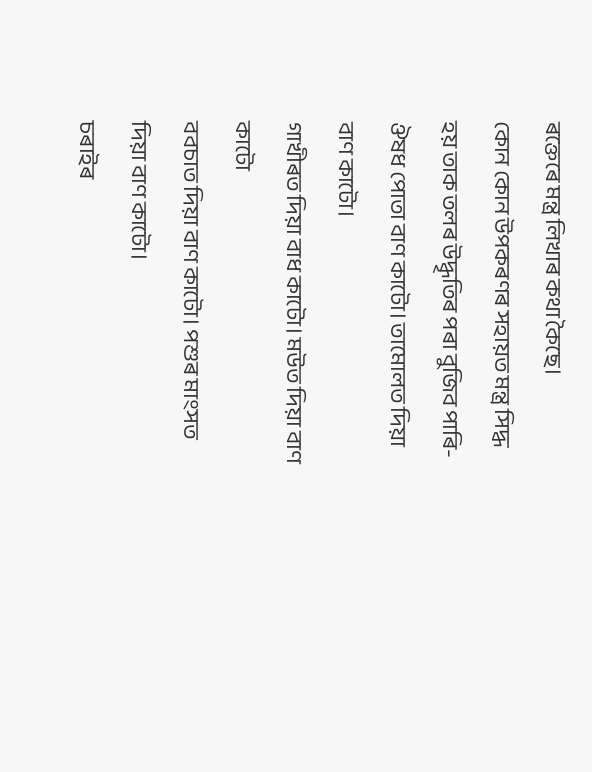ৰক্তেৰে মন্ত্ৰ লিখাৰ কথা কৈছে।
কোন কোন উপকৰণৰ সহায়ত মন্ত্ৰ সিদ্ধ হয় তাক তলৰ উদ্ধৃতিৰ পৰা বুজিব পাৰি-
ঔষধ পোতা বাণ কাটো। তামোলত দিয়া বাণ কাটো।
গাখীৰত দিয়া বাধ কাটো। মউত দিয়া বাণ কাটো
ববচাত দিয়া বাণ কাটো। পশুৰ মাংসত দিয়া বাণ কাটো।
চৰাইৰ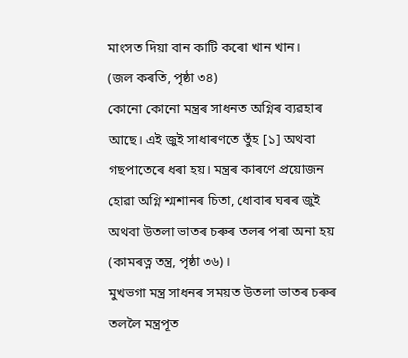মাংসত দিয়া বান কাটি কৰো খান খান।
(জল কৰতি, পৃষ্ঠা ৩৪)
কোনো কোনো মন্ত্ৰৰ সাধনত অগ্নিৰ ব্যৱহাৰ আছে। এই জুই সাধাৰণতে তুঁহ [১] অথবা গছপাতেৰে ধৰা হয়। মন্ত্ৰৰ কাৰণে প্ৰয়োজন হোৱা অগ্নি শ্মশানৰ চিতা, ধোবাৰ ঘৰৰ জুই অথবা উতলা ভাতৰ চৰুৰ তলৰ পৰা অনা হয় (কামৰত্ন তন্ত্ৰ, পৃষ্ঠা ৩৬)।
মুখভগা মন্ত্ৰ সাধনৰ সময়ত উতলা ভাতৰ চৰুৰ তললৈ মন্ত্ৰপূত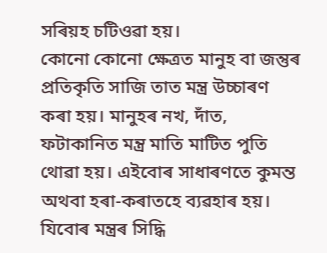সৰিয়হ চটিওৱা হয়।
কোনো কোনো ক্ষেত্ৰত মানুহ বা জন্তুৰ প্ৰতিকৃতি সাজি তাত মন্ত্ৰ উচ্চাৰণ
কৰা হয়। মানুহৰ নখ, দাঁত, ফটাকানিত মন্ত্ৰ মাতি মাটিত পুতি থোৱা হয়। এইবোৰ সাধাৰণতে কুমন্ত অথবা হৰা-কৰাতহে ব্যৱহাৰ হয়। যিবোৰ মন্ত্ৰৰ সিদ্ধি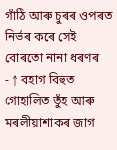গাঁঠি আৰু চুৰৰ ওপৰত নিৰ্ভৰ কৰে সেই বোৰতো নানা ধৰণৰ
- ↑ বহাগ বিহুত গোহালিত তুঁহ আৰু মৰলীয়াশাকৰ জাগ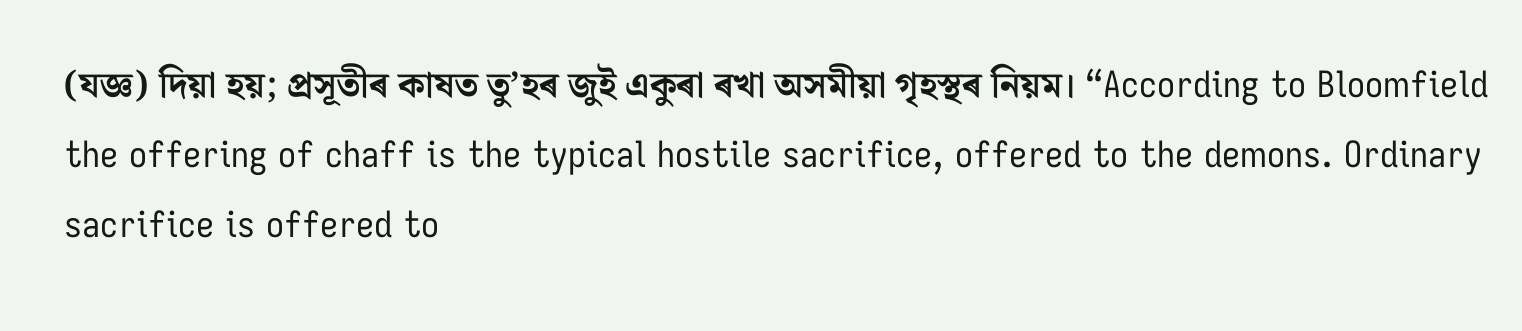(যজ্ঞ) দিয়া হয়; প্ৰসূতীৰ কাষত তু’হৰ জুই একুৰা ৰখা অসমীয়া গৃহস্থৰ নিয়ম। “According to Bloomfield the offering of chaff is the typical hostile sacrifice, offered to the demons. Ordinary sacrifice is offered to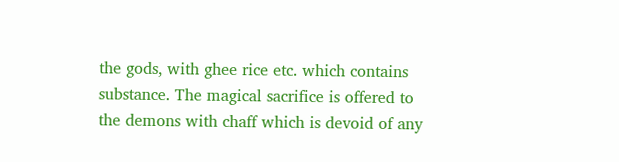the gods, with ghee rice etc. which contains substance. The magical sacrifice is offered to the demons with chaff which is devoid of any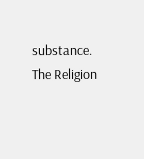substance. The Religion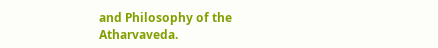and Philosophy of the Atharvaveda.